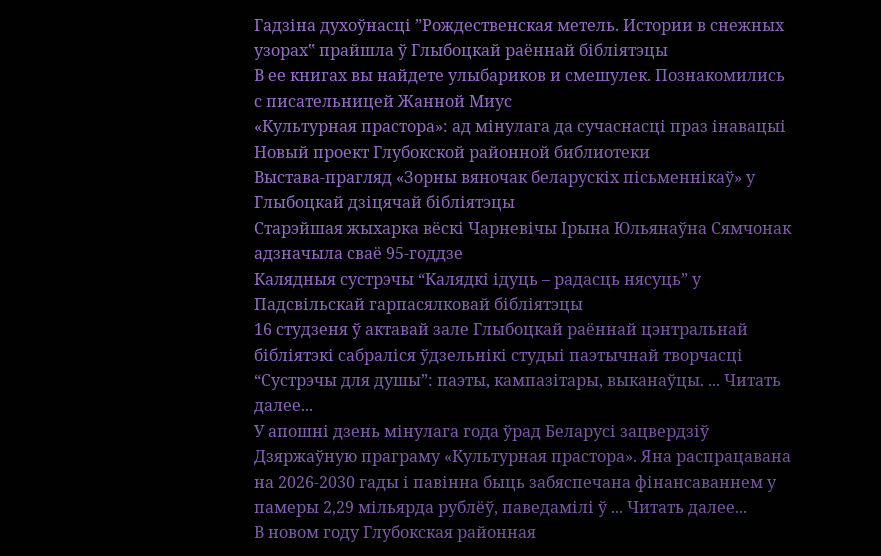Гадзіна духоўнасці ”Рождественская метель. Истории в снежных узорах‟ прайшла ў Глыбоцкай раённай бібліятэцы
В ее книгах вы найдете улыбариков и смешулек. Познакомились с писательницей Жанной Миус
«Культурная прастора»: ад мінулага да сучаснасці праз інавацыі
Новый проект Глубокской районной библиотеки
Выстава-прагляд «Зорны вяночак беларускіх пісьменнікаў» у Глыбоцкай дзіцячай бібліятэцы
Старэйшая жыхарка вёскі Чарневічы Ірына Юльянаўна Сямчонак адзначыла сваё 95-годдзе
Калядныя сустрэчы “Калядкі ідуць – радасць нясуць” у Падсвільскай гарпасялковай бібліятэцы
16 студзеня ў актавай зале Глыбоцкай раённай цэнтральнай бібліятэкі сабраліся ўдзельнікі студыі паэтычнай творчасці “Сустрэчы для душы”: паэты, кампазітары, выканаўцы. ... Читать далее...
У апошні дзень мінулага года ўрад Беларусі зацвердзіў Дзяржаўную праграму «Культурная прастора». Яна распрацавана на 2026-2030 гады і павінна быць забяспечана фінансаваннем у памеры 2,29 мільярда рублёў, паведамілі ў ... Читать далее...
В новом году Глубокская районная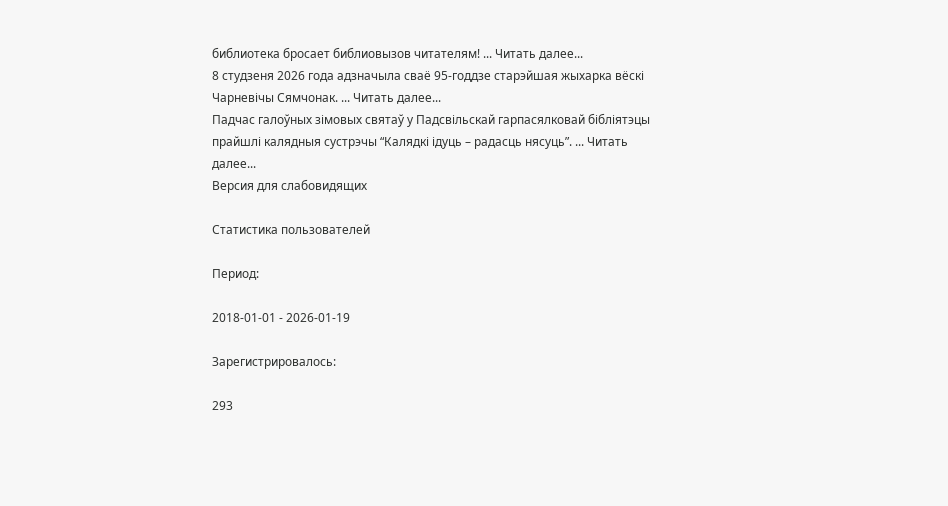библиотека бросает библиовызов читателям! ... Читать далее...
8 студзеня 2026 года адзначыла сваё 95-годдзе старэйшая жыхарка вёскі Чарневічы Сямчонак. ... Читать далее...
Падчас галоўных зімовых святаў у Падсвільскай гарпасялковай бібліятэцы прайшлі калядныя сустрэчы “Калядкі ідуць – радасць нясуць”. ... Читать далее...
Версия для слабовидящих

Статистика пользователей

Период:

2018-01-01 - 2026-01-19

Зарегистрировалось:

293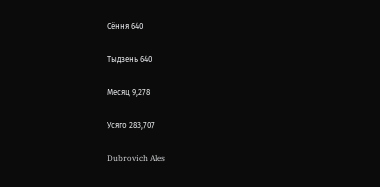Сёння 640

Тыдзень 640

Месяц 9,278

Усяго 283,707

Dubrovich Ales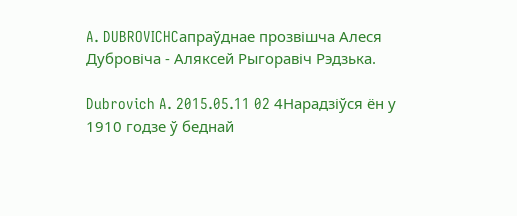A. DUBROVICHCапраўднае прозвішча Алеся Дубровіча - Аляксей Рыгоравіч Рэдзька.

Dubrovich A. 2015.05.11 02 4Нарадзіўся ён у 1910 годзе ў беднай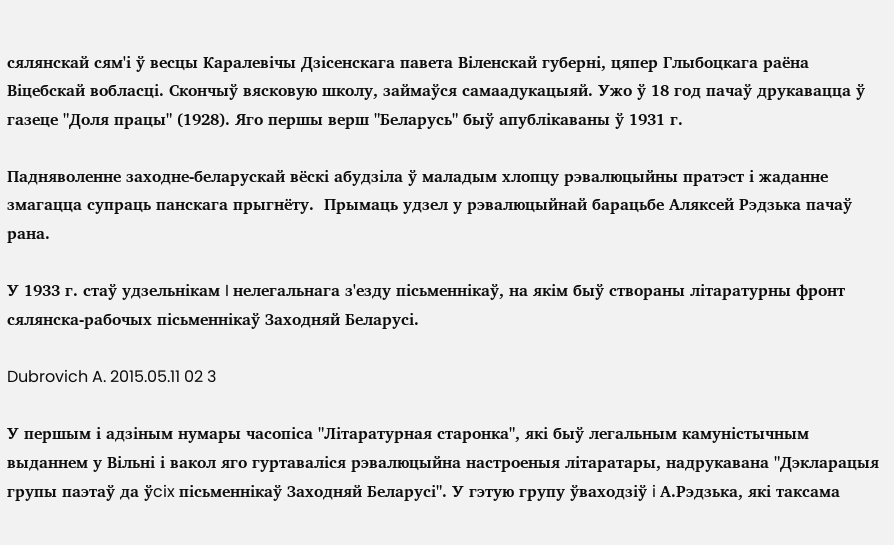сялянскай сям'і ў весцы Каралевічы Дзісенскага павета Віленскай губерні, цяпер Глыбоцкага раёна Віцебскай вобласці. Скончыў вясковую школу, займаўся самаадукацыяй. Ужо ў 18 год пачаў друкавацца ў газеце "Доля працы" (1928). Яго першы верш "Беларусь" быў апублікаваны ў 1931 г.

Падняволенне заходне-беларускай вёскі абудзіла ў маладым хлопцу рэвалюцыйны пратэст і жаданне змагацца супраць панскага прыгнёту.  Прымаць удзел у рэвалюцыйнай барацьбе Аляксей Рэдзька пачаў рана.

У 1933 г. стаў удзельнікам I нелегальнага з'езду пісьменнікаў, на якім быў створаны літаратурны фронт сялянска-рабочых пісьменнікаў Заходняй Беларусі.

Dubrovich A. 2015.05.11 02 3

У першым і адзіным нумары часопіса "Літаратурная старонка", які быў легальным камуністычным выданнем у Вільні і вакол яго гуртаваліся рэвалюцыйна настроеныя літаратары, надрукавана "Дэкларацыя групы паэтаў да ўcix пісьменнікаў Заходняй Беларусі". У гэтую групу ўваходзіў i А.Рэдзька, які таксама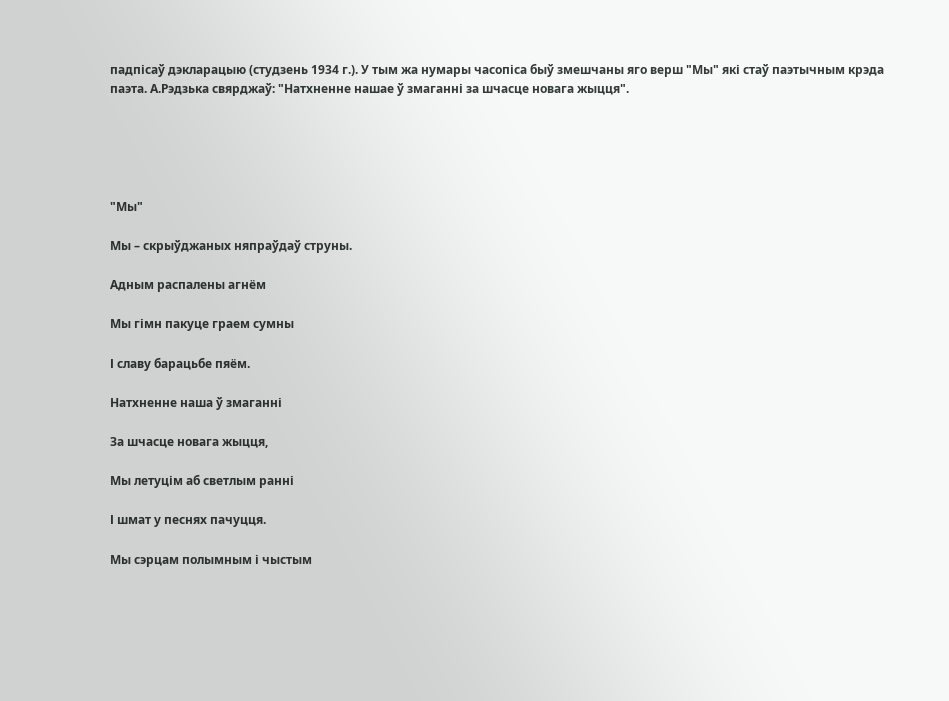падпісаў дэкларацыю (студзень 1934 г.). У тым жа нумары часопіса быў змешчаны яго верш "Мы" які стаў паэтычным крэда паэта. А.Рэдзька свярджаў: "Натхненне нашае ў змаганні за шчасце новага жыцця".





"Мы"

Мы – скрыўджаных няпраўдаў струны.

Адным распалены агнём

Мы гімн пакуце граем сумны

І славу барацьбе пяём.

Натхненне наша ў змаганні

За шчасце новага жыцця,

Мы летуцім аб светлым ранні

І шмат у песнях пачуцця.

Мы сэрцам полымным і чыстым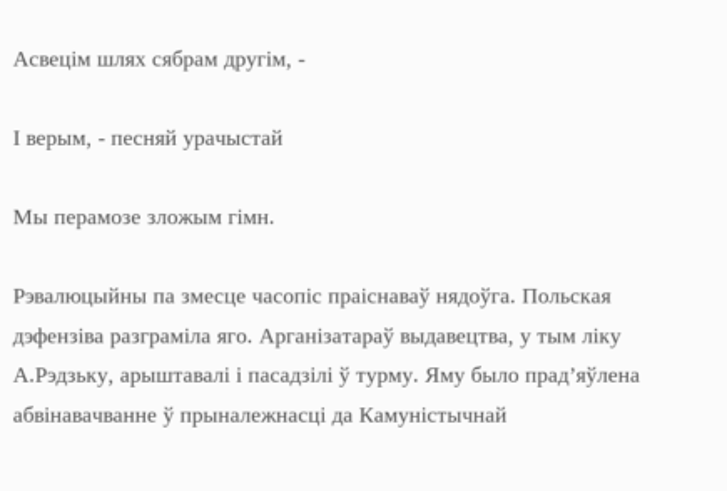Асвецім шлях сябрам другім, -

І верым, - песняй урачыстай

Мы перамозе зложым гімн.

Рэвалюцыйны па змесце часопіс праіснаваў нядоўга. Польская дэфензіва разграміла яго. Арганізатараў выдавецтва, у тым ліку А.Рэдзьку, арыштавалі і пасадзілі ў турму. Яму было прад’яўлена абвінавачванне ў прыналежнасці да Камуністычнай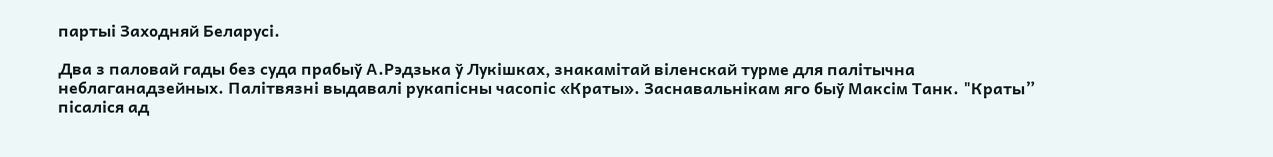партыі Заходняй Беларусі.

Два з паловай гады без суда прабыў А.Рэдзька ў Лукішках, знакамітай віленскай турме для палітычна неблаганадзейных. Палітвязні выдавалі рукапісны часопіс «Краты». Заснавальнікам яго быў Максім Танк. "Краты” пісаліся ад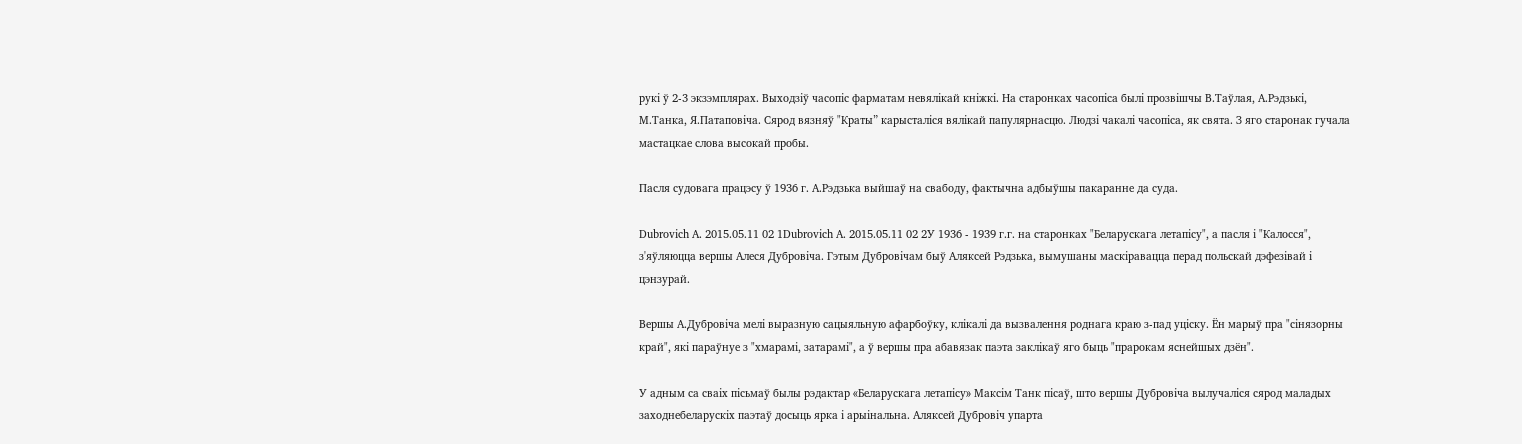рукі ў 2-3 экзэмплярах. Выходзіў часопіс фарматам невялікай кніжкі. На старонках часопіса былі прозвішчы В.Таўлая, А.Рэдзькі, М.Танка, Я.Патаповіча. Сярод вязняў "Краты” карысталіся вялікай папулярнасцю. Людзі чакалі часопіса, як свята. З яго старонак гучала мастацкае слова высокай пробы.

Пасля судовага працэсу ў 1936 г. А.Рэдзька выйшаў на свабоду, фактычна адбыўшы пакаранне да суда.

Dubrovich A. 2015.05.11 02 1Dubrovich A. 2015.05.11 02 2У 1936 - 1939 г.г. на старонках "Беларускага летапісу", а пасля і "Калосся", з'яўляюцца вершы Алеся Дубровіча. Гэтым Дубровічам быў Аляксей Рэдзька, вымушаны маскіравацца перад польскай дэфезівай і цэнзурай.

Вершы А.Дубровіча мелі выразную сацыяльную афарбоўку, клікалі да вызвалення роднага краю з-пад уціску. Ён марыў пра "сінязорны край", які параўнуе з "хмарамі, затарамі", а ў вершы пра абавязак паэта заклікаў яго быць "прарокам яснейшых дзён".

У адным са сваіх пісьмаў былы рэдактар «Беларускага летапісу» Максім Танк пісаў, што вершы Дубровіча вылучаліся сярод маладых заходнебеларускіх паэтаў досыць ярка і арыінальна. Аляксей Дубровіч упарта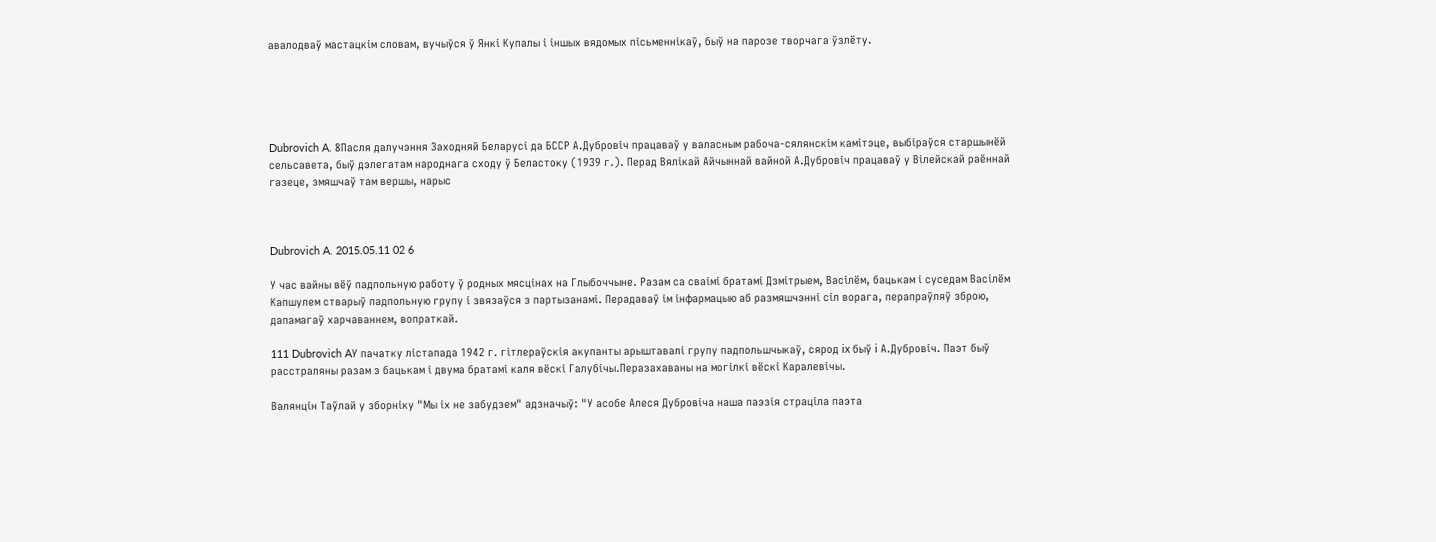авалодваў мастацкім словам, вучыўся ў Янкі Купалы і іншых вядомых пісьменнікаў, быў на парозе творчага ўзлёту.





Dubrovich A. 8Пасля далучэння Заходняй Беларусі да БССР А.Дубровіч працаваў у валасным рабоча-сялянскім камітэце, выбіраўся старшынёй сельсавета, быў дэлегатам народнага сходу ў Беластоку (1939 г.). Перад Вялікай Айчыннай вайной А.Дубровіч працаваў у Вілейскай раённай газеце, змяшчаў там вершы, нарыс



Dubrovich A. 2015.05.11 02 6

У час вайны вёў падпольную работу ў родных мясцінах на Глыбоччыне. Разам са сваімі братамі Дзмітрыем, Васілём, бацькам і суседам Васілём Капшулем стварыў падпольную групу і звязаўся з партызанамі. Перадаваў ім інфармацыю аб размяшчэнні сіл ворага, перапраўляў зброю, дапамагаў харчаваннем, вопраткай.

111 Dubrovich AУ пачатку лістапада 1942 г. гітлераўскія акупанты арыштавалі групу падпольшчыкаў, сярод ix быў i А.Дубровіч. Паэт быў расстраляны разам з бацькам і двума братамі каля вёскі Галубічы.Перазахаваны на могілкі вёскі Каралевічы.

Валянцін Таўлай у зборніку "Мы іх не забудзем" адзначыў: "У асобе Алеся Дубровіча наша паэзія страціла паэта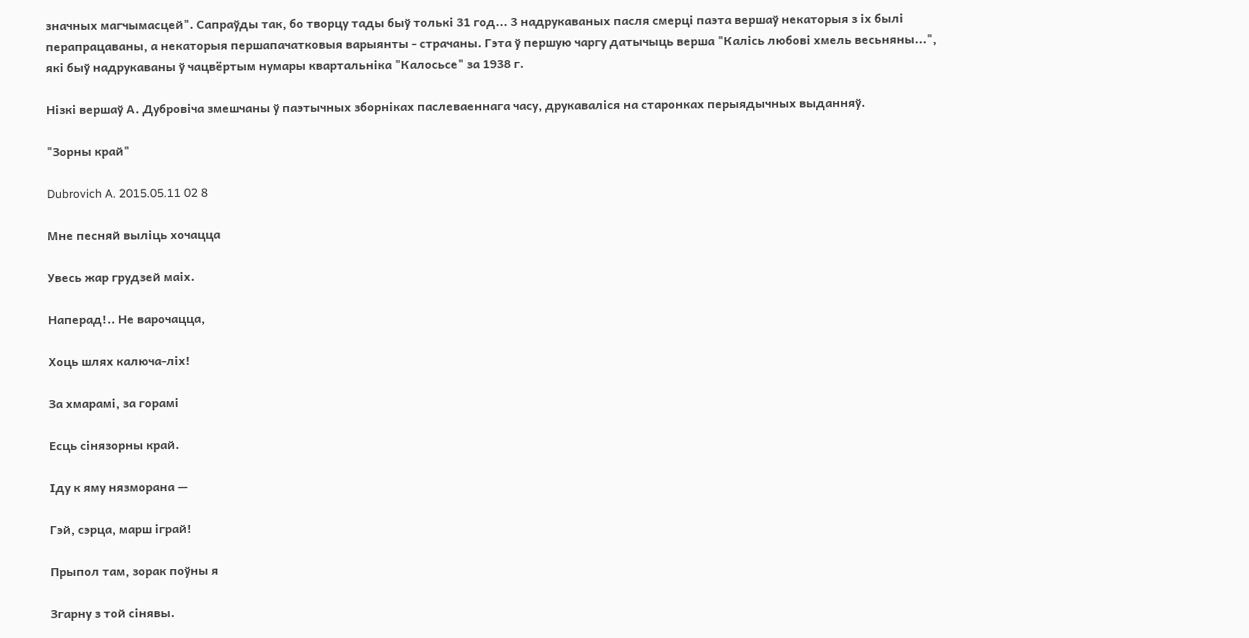значных магчымасцей". Сапраўды так, бо творцу тады быў толькі 31 год... 3 надрукаваных пасля смерці паэта вершаў некаторыя з іх былі перапрацаваны, а некаторыя першапачатковыя варыянты - страчаны. Гэта ў першую чаргу датычыць верша "Калісь любові хмель весьняны...", які быў надрукаваны ў чацвёртым нумары квартальніка "Калосьсе" за 1938 г.

Нізкі вершаў А. Дубровіча змешчаны ў паэтычных зборніках паслеваеннага часу, друкаваліся на старонках перыядычных выданняў.

"Зорны край"

Dubrovich A. 2015.05.11 02 8

Мне песняй выліць хочацца

Увесь жар грудзей маіх.

Наперад!.. Не варочацца,

Хоць шлях калюча-ліх!

За хмарамі, за горамі

Есць сінязорны край.

Іду к яму нязморана —

Гэй, сэрца, марш іграй!

Прыпол там, зорак поўны я

Згарну з той сінявы.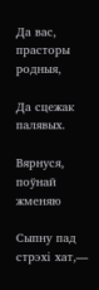Да вас, прасторы родныя,

Да сцежак палявых.

Вярнуся, поўнай жменяю

Сыпну пад стрэхі хат,—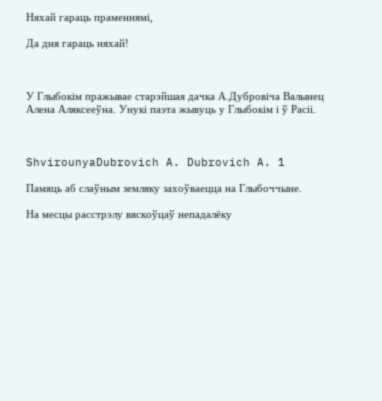Няхай гараць праменнямі,

Да дня гараць няхай!



У Глыбокім пражывае старэйшая дачка А.Дубровіча Валынец Алена Аляксееўна. Унукі паэта жывуць у Глыбокім і ў Расіі.



ShvirounyaDubrovich A. Dubrovich A. 1

Памяць аб слаўным земляку захоўваецца на Глыбоччыне.

На месцы расстрэлу вяскоўцаў непадалёку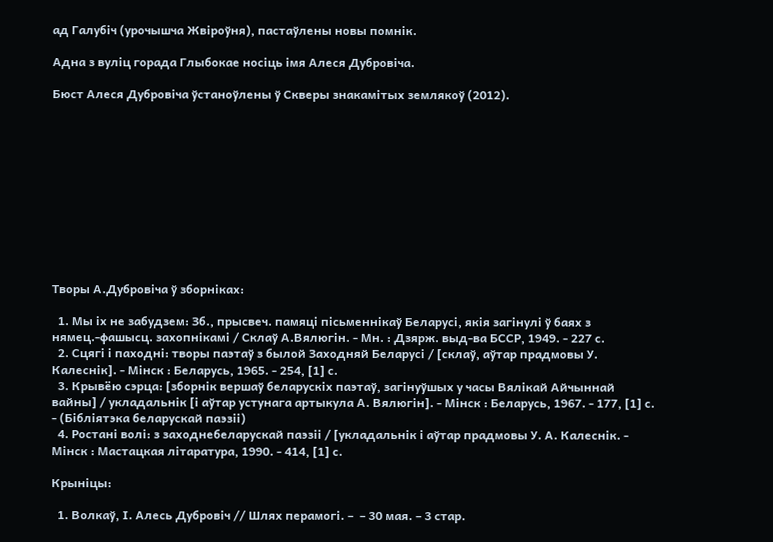ад Галубіч (урочышча Жвіроўня), пастаўлены новы помнік.

Адна з вуліц горада Глыбокае носіць імя Алеся Дубровіча.

Бюст Алеся Дубровіча ўстаноўлены ў Скверы знакамітых землякоў (2012).











Творы А.Дубровіча ў зборніках:

  1. Мы іх не забудзем: Зб., прысвеч. памяці пісьменнікаў Беларусі, якія загінулі ў баях з нямец.-фашысц. захопнікамі / Склаў А.Вялюгін. - Мн. : Дзярж. выд-ва БССР, 1949. - 227 с.
  2. Сцягі і паходні: творы паэтаў з былой Заходняй Беларусі / [склаў, аўтар прадмовы У. Калеснік]. - Мінск : Беларусь, 1965. - 254, [1] с.
  3. Крывёю сэрца: [зборнік вершаў беларускіх паэтаў, загінуўшых у часы Вялікай Айчыннай вайны] / укладальнік [і аўтар устунага артыкула А. Вялюгін]. - Мінск : Беларусь, 1967. - 177, [1] с. - (Бібліятэка беларускай паэзіі)
  4. Ростані волі: з заходнебеларускай паэзіі / [укладальнік і аўтар прадмовы У. А. Калеснік. - Мінск : Мастацкая літаратура, 1990. - 414, [1] с.

Крыніцы:

  1. Волкаў, І. Алесь Дубровіч // Шлях перамогі. –  – 30 мая. – 3 стар.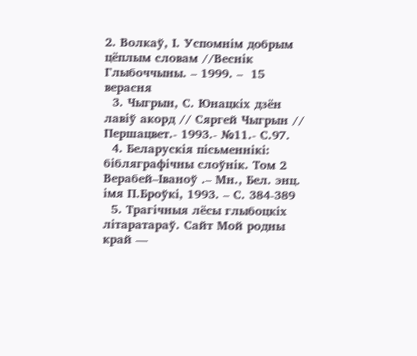2. Волкаў, І. Успомнім добрым цёплым словам //Веснік Глыбоччыны. – 1999. –  15 верасня
  3. Чыгрын, С. Юнацкіх дзён лавіў акорд // Сяргей Чыгрын // Першацвет.- 1993.- №11.- С.97.
  4. Беларускія пісьменнікі: бібляграфічны слоўнік. Том 2 Верабей–Іваноў .– Мн., Бел. энц. імя П.Броўкі, 1993. – С. 384-389
  5. Трагічныя лёсы глыбоцкіх літаратараў. Сайт Мой родны край —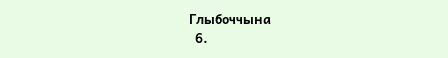Глыбоччына
  6.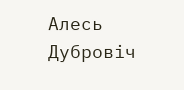Алесь Дубровіч